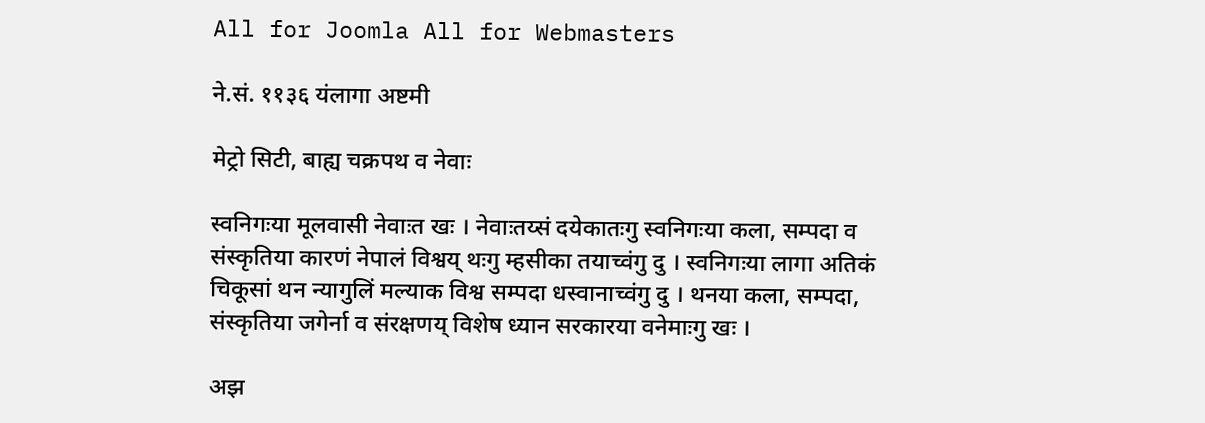All for Joomla All for Webmasters

ने.सं. ११३६ यंलागा अष्टमी

मेट्रो सिटी, बाह्य चक्रपथ व नेवाः

स्वनिगःया मूलवासी नेवाःत खः । नेवाःतय्सं दयेकातःगु स्वनिगःया कला, सम्पदा व संस्कृतिया कारणं नेपालं विश्वय् थःगु म्हसीका तयाच्वंगु दु । स्वनिगःया लागा अतिकं चिकूसां थन न्यागुलिं मल्याक विश्व सम्पदा धस्वानाच्वंगु दु । थनया कला, सम्पदा, संस्कृतिया जगेर्ना व संरक्षणय् विशेष ध्यान सरकारया वनेमाःगु खः ।

अझ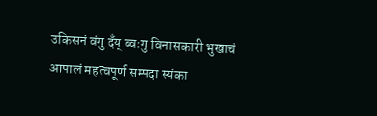उकिसनं वंगु दँय् ब्वःगु विनासकारी भुखाचं आपालं महत्वपूर्ण सम्पदा स्यंका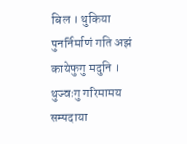बिल । थुकिया पुनर्निर्माणं गति अझं कायेफुगु मदुनि । थुज्वःगु गरिमामय सम्पदाया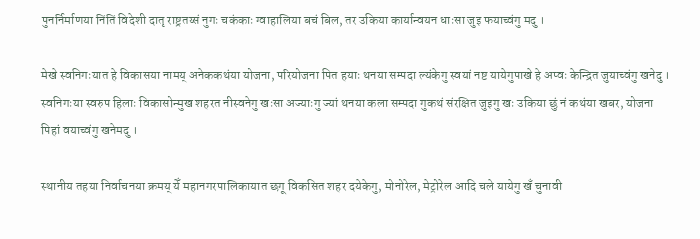पुनर्निर्माणया निंतिं विदेशी दातृ राष्ट्रतय्सं नुगः चकंकाः ग्वाहालिया बचं बिल, तर उकिया कार्यान्वयन धाःसा जुइ फयाच्वंगु मदु ।

मेखे स्वनिगःयात हे विकासया नामय् अनेककथंया योजना, परियोजना पित हयाः थनया सम्पदा ल्यंकेगु स्वयां नष्ट यायेगुपाखे हे अप्वः केन्द्रित जुयाच्वंगु खनेदु । स्वनिगःया स्वरुप हिलाः विकासोन्मुख शहरत नीस्वनेगु खःसा अज्याःगु ज्यां थनया कला सम्पदा गुकथं संरक्षित जुइगु खः उकिया छुं नं कथंया खबर, योजना पिहां वयाच्वंगु खनेमदु ।

स्थानीय तहया निर्वाचनया क्रमय् येँ महानगरपालिकायात छगू विकसित शहर दयेकेगु, मोनोरेल, मेट्रोरेल आदि चले यायेगु खँ चुनावी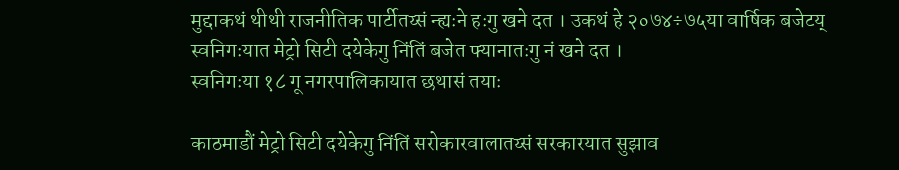मुद्दाकथं थीथी राजनीतिक पार्टीतय्सं न्ह्यःने हःगु खने दत । उकथं हे २०७४÷७५या वार्षिक बजेटय् स्वनिगःयात मेट्रो सिटी दयेकेगु निंतिं बजेत फ्यानातःगु नं खने दत ।
स्वनिगःया १८ गू नगरपालिकायात छथासं तयाः

काठमाडौं मेट्रो सिटी दयेकेगु निंतिं सरोकारवालातय्सं सरकारयात सुझाव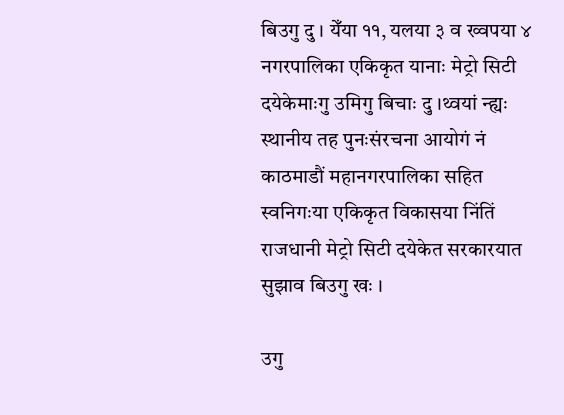बिउगु दु । येँया ११, यलया ३ व ख्वपया ४ नगरपालिका एकिकृत यानाः मेट्रो सिटी दयेकेमाःगु उमिगु बिचाः दु ।थ्वयां न्ह्यः स्थानीय तह पुनःसंरचना आयोगं नं काठमाडौं महानगरपालिका सहित स्वनिगःया एकिकृत विकासया निंतिं राजधानी मेट्रो सिटी दयेकेत सरकारयात सुझाव बिउगु खः ।

उगु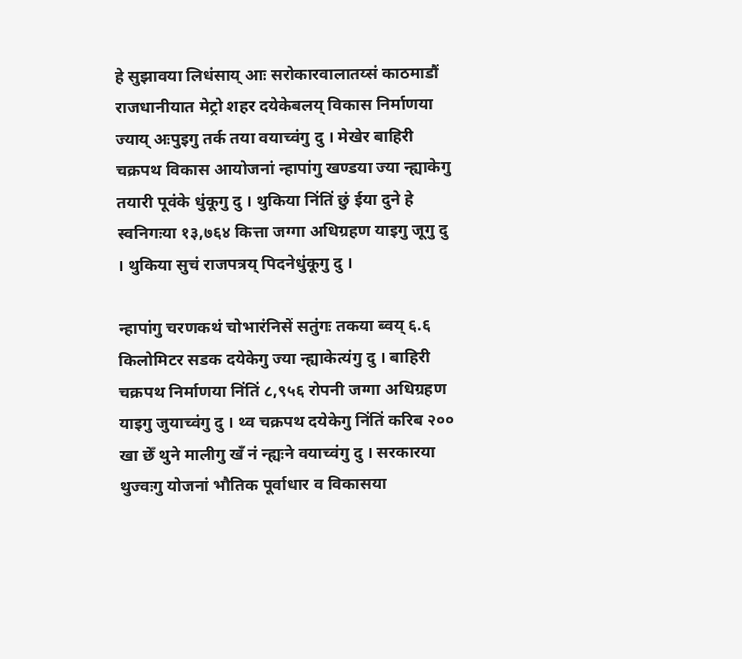हे सुझावया लिधंसाय् आः सरोकारवालातय्सं काठमाडौं राजधानीयात मेट्रो शहर दयेकेबलय् विकास निर्माणया ज्याय् अःपुइगु तर्क तया वयाच्वंगु दु । मेखेर बाहिरी चक्रपथ विकास आयोजनां न्हापांगु खण्डया ज्या न्ह्याकेगु तयारी पूवंके धुंकूगु दु । थुकिया निंतिं छुं ईया दुने हे स्वनिगःया १३,७६४ कित्ता जग्गा अधिग्रहण याइगु जूगु दु । थुकिया सुचं राजपत्रय् पिदनेधुंकूगु दु ।

न्हापांगु चरणकथं चोभारंनिसें सतुंगः तकया ब्वय् ६.६ किलोमिटर सडक दयेकेगु ज्या न्ह्याकेत्यंगु दु । बाहिरी चक्रपथ निर्माणया निंतिं ८,९५६ रोपनी जग्गा अधिग्रहण याइगु जुयाच्वंगु दु । थ्व चक्रपथ दयेकेगु निंतिं करिब २०० खा छेँ थुने मालीगु खँ नं न्ह्यःने वयाच्वंगु दु । सरकारया थुज्वःगु योजनां भौतिक पूर्वाधार व विकासया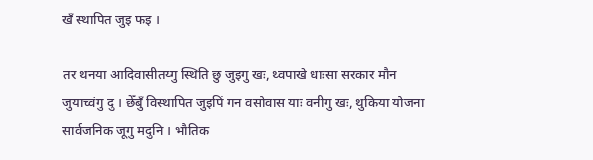खँ स्थापित जुइ फइ ।

तर थनया आदिवासीतय्गु स्थिति छु जुइगु खः, थ्वपाखे धाःसा सरकार मौन जुयाच्वंगु दु । छेँबुँ विस्थापित जुइपिं गन वसोवास याः वनीगु खः, थुकिया योजना सार्वजनिक जूगु मदुनि । भौतिक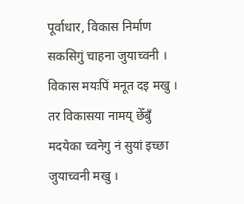पूर्वाधार, विकास निर्माण सकसिगुं चाहना जुयाच्वनी । विकास मयःपिं मनूत दइ मखु । तर विकासया नामय् छेँबुँ मदयेका च्वनेगु नं सुयां इच्छा जुयाच्वनी मखु ।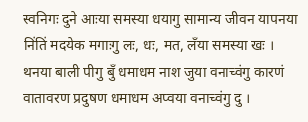स्वनिगः दुने आःया समस्या धयागु सामान्य जीवन यापनया निंतिं मदयेक मगाःगु लः, धः, मत, लँया समस्या खः । थनया बाली पीगु बुँ धमाधम नाश जुया वनाच्वंगु कारणं वातावरण प्रदुषण धमाधम अप्वया वनाच्वंगु दु ।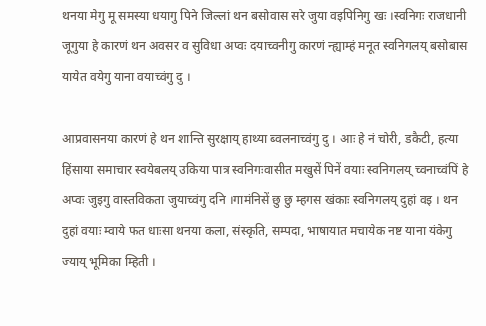थनया मेगु मू समस्या धयागु पिने जिल्लां थन बसोवास सरे जुया वइपिनिगु खः ।स्वनिगः राजधानी जूगुया हे कारणं थन अवसर व सुविधा अप्वः दयाच्वनीगु कारणं न्ह्याम्हं मनूत स्वनिगलय् बसोबास यायेत वयेगु याना वयाच्वंगु दु ।

आप्रवासनया कारणं हे थन शान्ति सुरक्षाय् हाथ्या ब्वलनाच्वंगु दु । आः हे नं चोरी, डकैटी, हत्या हिंसाया समाचार स्वयेबलय् उकिया पात्र स्वनिगःवासीत मखुसें पिनें वयाः स्वनिगलय् च्वनाच्वंपिं हे अप्वः जुइगु वास्तविकता जुयाच्वंगु दनि ।गामंनिसें छु छु म्हगस खंकाः स्वनिगलय् दुहां वइ । थन दुहां वयाः म्वाये फत धाःसा थनया कला, संस्कृति, सम्पदा, भाषायात मचायेक नष्ट याना यंकेगु ज्याय् भूमिका म्हिती ।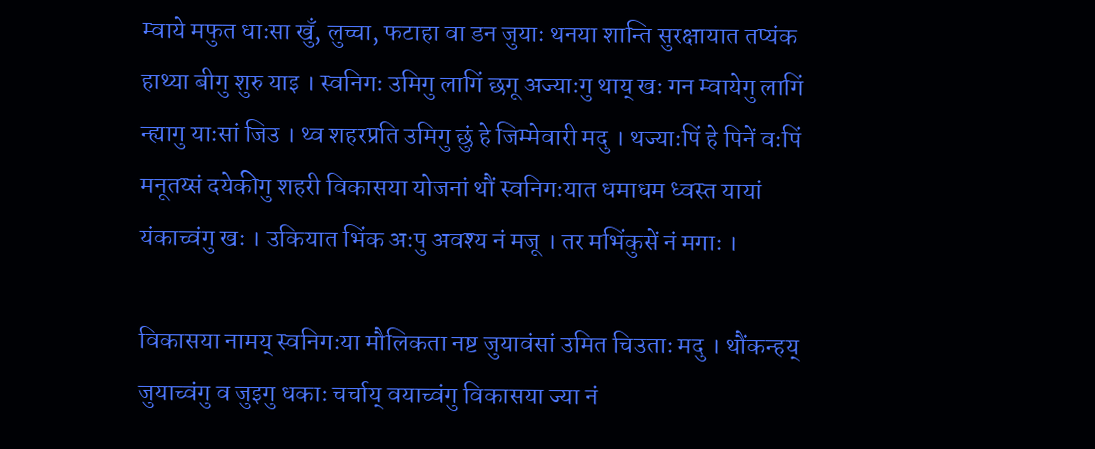म्वाये मफुत धाःसा खुँ, लुच्चा, फटाहा वा डन जुयाः थनया शान्ति सुरक्षायात तप्यंक हाथ्या बीगु शुरु याइ । स्वनिगः उमिगु लागिं छगू अज्याःगु थाय् खः गन म्वायेगु लागिं न्ह्यागु याःसां जिउ । थ्व शहरप्रति उमिगु छुं हे जिम्मेवारी मदु । थज्याःपिं हे पिनें वःपिं मनूतय्सं दयेकीगु शहरी विकासया योजनां थौं स्वनिगःयात धमाधम ध्वस्त यायां यंकाच्वंगु खः । उकियात भिंक अःपु अवश्य नं मजू । तर मभिंकुसें नं मगाः ।

विकासया नामय् स्वनिगःया मौलिकता नष्ट जुयावंसां उमित चिउताः मदु । थौंकन्हय् जुयाच्वंगु व जुइगु धकाः चर्चाय् वयाच्वंगु विकासया ज्या नं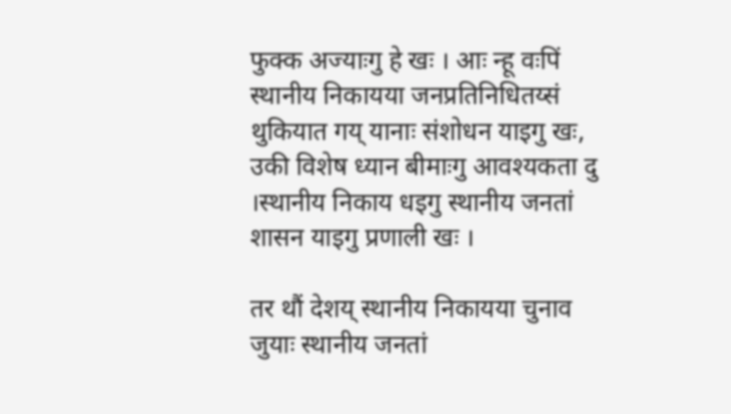फुक्क अज्याःगु हे खः । आः न्हू वःपिं स्थानीय निकायया जनप्रतिनिधितय्सं थुकियात गय् यानाः संशोधन याइगु खः, उकी विशेष ध्यान बीमाःगु आवश्यकता दु ।स्थानीय निकाय धइगु स्थानीय जनतां शासन याइगु प्रणाली खः ।

तर थौं देशय् स्थानीय निकायया चुनाव जुयाः स्थानीय जनतां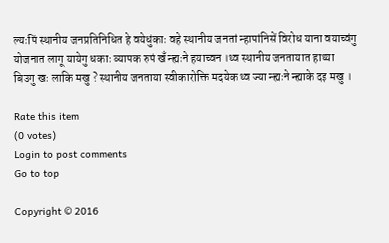ल्यःपिं स्थानीय जनप्रतिनिधित हे वयेधुंकाः वहे स्थानीय जनतां न्हापांनिसें विरोध याना वयाच्वंगु योजनात लागू यायेगु धकाः व्यापक रुपं खँ न्ह्यःने हयाच्वन ।थ्व स्थानीय जनतायात हाथ्या बिउगु खः लाकि मखु ? स्थानीय जनताया स्वीकारोक्ति मदयेक थ्व ज्या न्ह्यःने न्ह्याके दइ मखु ।

Rate this item
(0 votes)
Login to post comments
Go to top

Copyright © 2016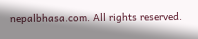nepalbhasa.com. All rights reserved.